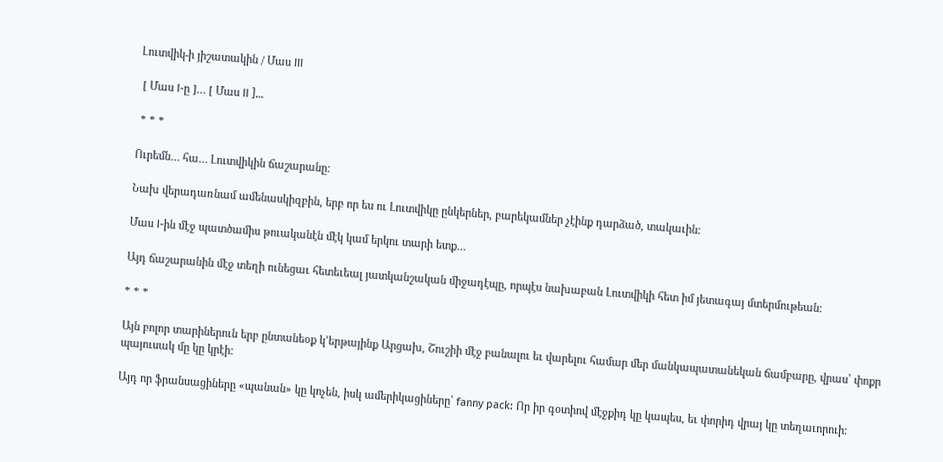Լուտվիկ-ի յիշատակին / Մաս III

 [ Մաս I-ը ]… [ Մաս II ]…

 * * *

Ուրեմն… հա… Լուտվիկին ճաշարանը:

Նախ վերադառնամ ամենասկիզբին, երբ որ ես ու Լուտվիկը ընկերներ, բարեկամներ չէինք դարձած, տակաւին:

Մաս I-ին մէջ պատծամիս թուականէն մէկ կամ երկու տարի ետք…

Այդ ճաշարանին մէջ տեղի ունեցաւ հետեւեալ յատկանշական միջադէպը, որպէս նախաբան Լուտվիկի հետ իմ յետագայ մտերմութեան:

* * *

Այն բոլոր տարիներուն երբ ընտանեօք կ’երթայինք Արցախ, Շուշիի մէջ բանալու եւ վարելու համար մեր մանկապատանեկան ճամբարը, վրաս՝ փոքր պայուսակ մը կը կրէի:

Այդ որ ֆրանսացիները «պանան» կը կոչեն, իսկ ամերիկացիները՝ fanny pack: Որ իր գօտիով մէջքիդ կը կապես, եւ փորիդ վրայ կը տեղաւորուի: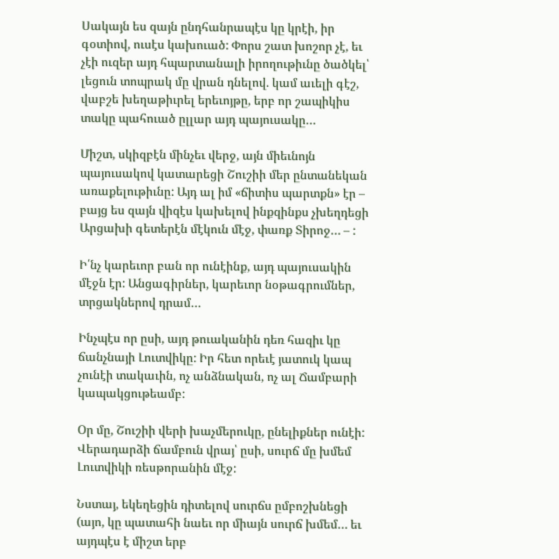Սակայն ես զայն ընդհանրապէս կը կրէի, իր գօտիով, ուսէս կախուած: Փորս շատ խոշոր չէ, եւ չէի ուզեր այդ հպարտանալի իրողութիւնը ծածկել՝ լեցուն տոպրակ մը վրան դնելով. կամ աւելի գէշ, վաբշե խեղաթիւրել երեւոյթը, երբ որ շապիկիս տակը պահուած ըլլար այդ պայուսակը…

Միշտ, սկիզբէն մինչեւ վերջ, այն միեւնոյն պայուսակով կատարեցի Շուշիի մեր ընտանեկան առաքելութիւնը: Այդ ալ իմ «ճիտիս պարտքն» էր – բայց ես զայն վիզէս կախելով ինքզինքս չխեղդեցի Արցախի գետերէն մէկուն մէջ, փառք Տիրոջ… – :

Ի՛նչ կարեւոր բան որ ունէինք, այդ պայուսակին մէջն էր: Անցագիրներ, կարեւոր նօթագրումներ, տրցակներով դրամ…

Ինչպէս որ ըսի, այդ թուականին դեռ հազիւ կը ճանչնայի Լուտվիկը: Իր հետ որեւէ յատուկ կապ չունէի տակաւին, ոչ անձնական, ոչ ալ Ճամբարի կապակցութեամբ:

Օր մը, Շուշիի վերի խաչմերուկը, ընելիքներ ունէի: Վերադարձի ճամբուն վրայ՝ ըսի, սուրճ մը խմեմ Լուտվիկի ռեսթորանին մէջ:

Նստայ, եկեղեցին դիտելով սուրճս ըմբոշխնեցի (այո, կը պատահի նաեւ որ միայն սուրճ խմեմ… եւ այդպէս է միշտ երբ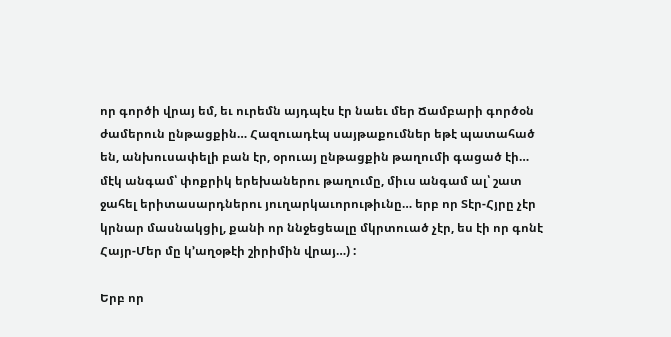որ գործի վրայ եմ, եւ ուրեմն այդպէս էր նաեւ մեր Ճամբարի գործօն ժամերուն ընթացքին… Հազուադէպ սայթաքումներ եթէ պատահած են, անխուսափելի բան էր, օրուայ ընթացքին թաղումի գացած էի… մէկ անգամ՝ փոքրիկ երեխաներու թաղումը, միւս անգամ ալ՝ շատ ջահել երիտասարդներու յուղարկաւորութիւնը… երբ որ Տէր-Հյրը չէր կրնար մասնակցիլ, քանի որ ննջեցեալը մկրտուած չէր, ես էի որ գոնէ Հայր-Մեր մը կ’աղօթէի շիրիմին վրայ…) :

Երբ որ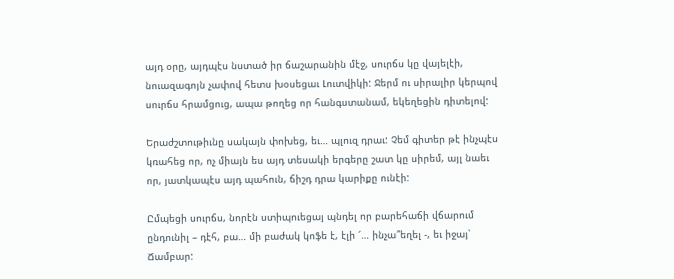այդ օրը, այդպէս նստած իր ճաշարանին մէջ, սուրճս կը վայելէի, նուազագոյն չափով հետս խօսեցաւ Լուտվիկի: Ջերմ ու սիրալիր կերպով սուրճս հրամցուց, ապա թողեց որ հանգստանամ, եկեղեցին դիտելով:

Երաժշտութիւնը սակայն փոխեց, եւ… պլուզ դրաւ: Չեմ գիտեր թէ ինչպէս կռահեց որ, ոչ միայն ես այդ տեսակի երգերը շատ կը սիրեմ, այլ նաեւ որ, յատկապէս այդ պահուն, ճիշդ դրա կարիքը ունէի:

Ըմպեցի սուրճս, նորէն ստիպուեցայ պնդել որ բարեհաճի վճարում ընդունիլ – դէհ, բա… մի բաժակ կոֆե է, էլի ՜… ինչա՞եղել -, եւ իջայ՝ Ճամբար: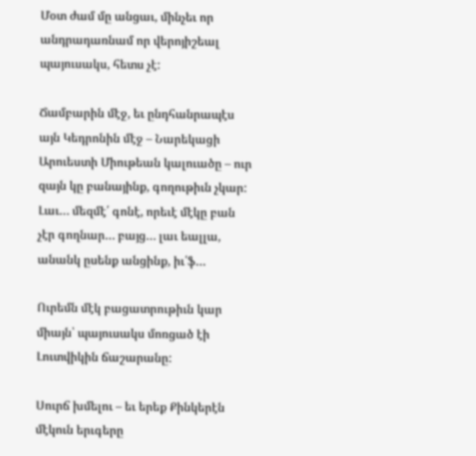Մօտ ժամ մը անցաւ, մինչեւ որ անդրադառնամ որ վերոյիշեալ պայուսակս, հետս չէ:

Ճամբարին մէջ, եւ ընդհանրապէս այն Կեդրոնին մէջ – Նարեկացի Արուեստի Միութեան կալուածը – ուր զայն կը բանայինք, գողութիւն չկար: Լաւ… մեզմէ՛ գոնէ, որեւէ մէկը բան չէր գողնար… բայց… լաւ եալլա, անանկ ըսենք անցինք, իւ՛ֆ…

Ուրեմն մէկ բացատրութիւն կար միայն՝ պայուսակս մոռցած էի Լուտվիկին ճաշարանը:

Սուրճ խմելու – եւ երեք Քինկերէն մէկուն երւգերը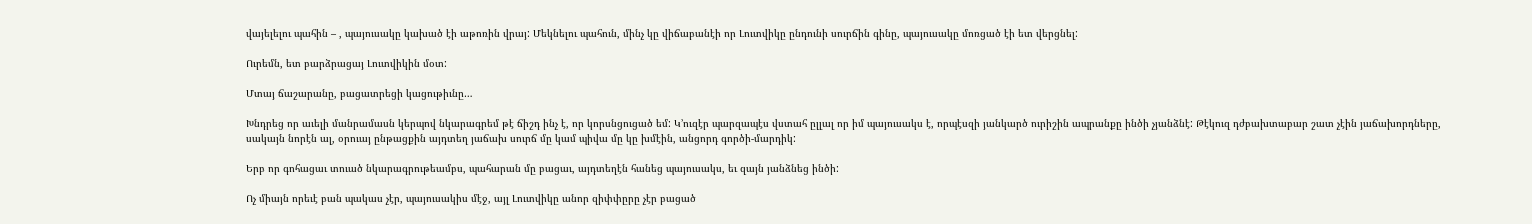վայելելու պահին – , պայուսակը կախած էի աթոռին վրայ: Մեկնելու պահուն, մինչ կը վիճաբանէի որ Լուտվիկը ընդունի սուրճին գինը, պայուսակը մոռցած էի ետ վերցնել:

Ուրեմն, ետ բարձրացայ Լուտվիկին մօտ:

Մտայ ճաշարանը, բացատրեցի կացութիւնը…

Խնդրեց որ աւելի մանրամասն կերպով նկարագրեմ թէ ճիշդ ինչ է, որ կորսնցուցած եմ: Կ’ուզէր պարզապէս վստահ ըլլալ որ իմ պայուսակս է, որպէսզի յանկարծ ուրիշին ապրանքը ինծի չյանձնէ: Թէկուզ դժբախտաբար շատ չէին յաճախորդները, սակայն նորէն ալ, օրուայ ընթացքին այդտեղ յաճախ սուրճ մը կամ պիվա մը կը խմէին, անցորդ գործի-մարդիկ:

Երբ որ գոհացաւ տուած նկարագրութեամբս, պահարան մը բացաւ, այդտեղէն հանեց պայուսակս, եւ զայն յանձնեց ինծի:

Ոչ միայն որեւէ բան պակաս չէր, պայուսակիս մէջ, այլ Լուտվիկը անոր զիփփըրը չէր բացած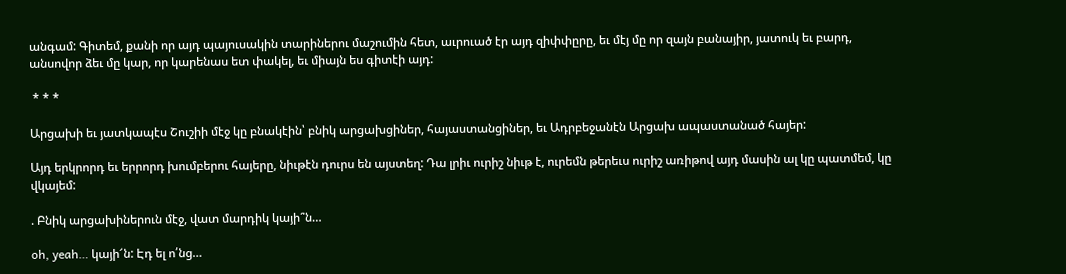անգամ: Գիտեմ, քանի որ այդ պայուսակին տարիներու մաշումին հետ, աւրուած էր այդ զիփփըրը, եւ մէյ մը որ զայն բանայիր, յատուկ եւ բարդ, անսովոր ձեւ մը կար, որ կարենաս ետ փակել, եւ միայն ես գիտէի այդ:

 * * *

Արցախի եւ յատկապէս Շուշիի մէջ կը բնակէին՝ բնիկ արցախցիներ, հայաստանցիներ, եւ Ադրբեջանէն Արցախ ապաստանած հայեր:

Այդ երկրորդ եւ երրորդ խումբերու հայերը, նիւթէն դուրս են այստեղ: Դա լրիւ ուրիշ նիւթ է, ուրեմն թերեւս ուրիշ առիթով այդ մասին ալ կը պատմեմ, կը վկայեմ:

. Բնիկ արցախիներուն մէջ, վատ մարդիկ կայի՞ն…

oh, yeah… կայի՜ն: Էդ ել ո՛նց…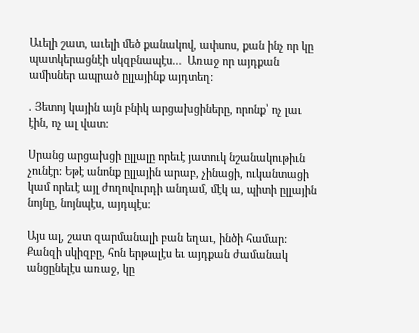Աւելի շատ, աւելի մեծ քանակով, ափսոս, քան ինչ որ կը պատկերացնէի սկզբնապէս…  Առաջ որ այդքան ամիսներ ապրած ըլլայինք այդտեղ:

. Յետոյ կային այն բնիկ արցախցիները, որոնք՝ ոչ լաւ էին, ոչ ալ վատ:

Սրանց արցախցի ըլլալը որեւէ յատուկ նշանակութիւն չունէր: Եթէ անոնք ըլլային արաբ, չինացի, ուկանտացի կամ որեւէ այլ ժողովուրդի անդամ, մէկ ա, պիտի ըլլային նոյնը, նոյնպէս, այդպէս:

Այս ալ, շատ զարմանալի բան եղաւ, ինծի համար: Քանզի սկիզբը, հոն երթալէս եւ այդքան ժամանակ անցընելէս առաջ, կը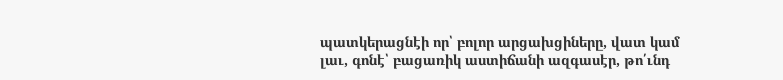պատկերացնէի որ՝ բոլոր արցախցիները, վատ կամ լաւ, գոնէ՝ բացառիկ աստիճանի ազգասէր, թո՛ւնդ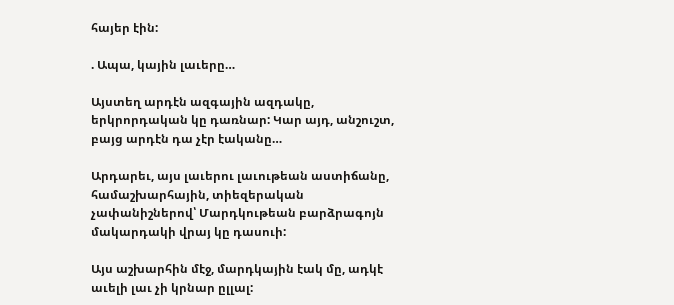հայեր էին:

. Ապա, կային լաւերը…

Այստեղ արդէն ազգային ազդակը, երկրորդական կը դառնար: Կար այդ, անշուշտ, բայց արդէն դա չէր էականը…

Արդարեւ, այս լաւերու լաւութեան աստիճանը, համաշխարհային, տիեզերական չափանիշներով՝ Մարդկութեան բարձրագոյն մակարդակի վրայ կը դասուի:

Այս աշխարհին մէջ, մարդկային էակ մը, ադկէ աւելի լաւ չի կրնար ըլլալ: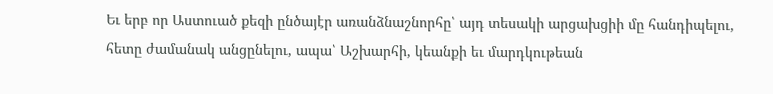Եւ երբ որ Աստուած քեզի ընծայէր առանձնաշնորհը՝ այդ տեսակի արցախցիի մը հանդիպելու, հետը ժամանակ անցընելու, ապա՝ Աշխարհի, կեանքի եւ մարդկութեան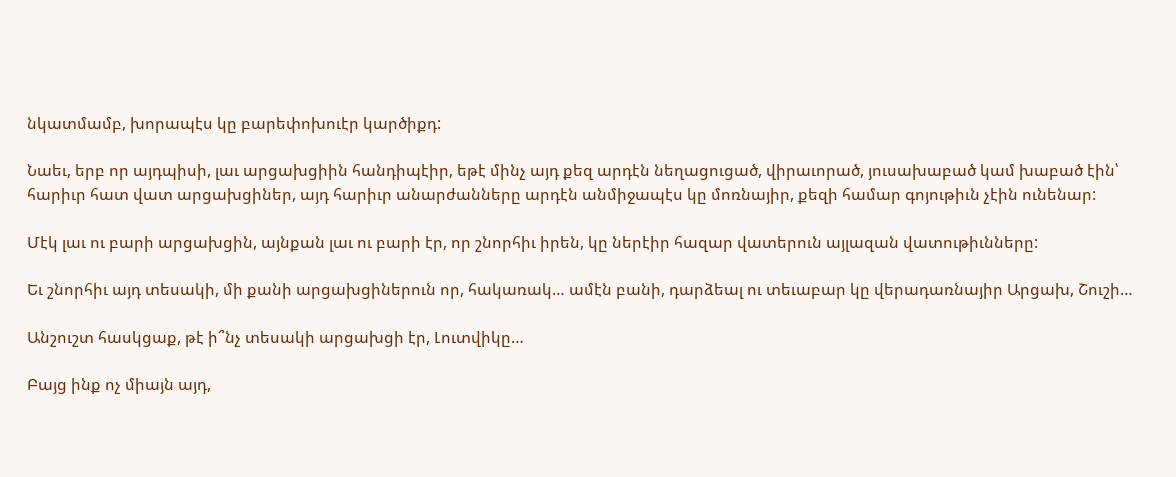նկատմամբ, խորապէս կը բարեփոխուէր կարծիքդ:

Նաեւ, երբ որ այդպիսի, լաւ արցախցիին հանդիպէիր, եթէ մինչ այդ քեզ արդէն նեղացուցած, վիրաւորած, յուսախաբած կամ խաբած էին՝ հարիւր հատ վատ արցախցիներ, այդ հարիւր անարժանները արդէն անմիջապէս կը մոռնայիր, քեզի համար գոյութիւն չէին ունենար:

Մէկ լաւ ու բարի արցախցին, այնքան լաւ ու բարի էր, որ շնորհիւ իրեն, կը ներէիր հազար վատերուն այլազան վատութիւնները:

Եւ շնորհիւ այդ տեսակի, մի քանի արցախցիներուն որ, հակառակ… ամէն բանի, դարձեալ ու տեւաբար կը վերադառնայիր Արցախ, Շուշի…

Անշուշտ հասկցաք, թէ ի՞նչ տեսակի արցախցի էր, Լուտվիկը…

Բայց ինք ոչ միայն այդ,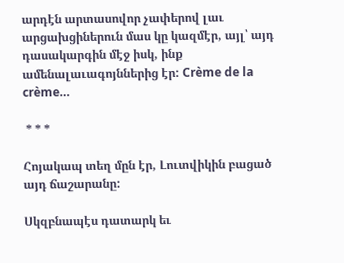արդէն արտասովոր չափերով լաւ արցախցիներուն մաս կը կազմէր, այլ՝ այդ դասակարգին մէջ իսկ, ինք ամենալաւագոյններից էր: Crème de la crème…

 * * *

Հոյակապ տեղ մըն էր, Լուտվիկին բացած այդ ճաշարանը:

Սկզբնապէս դատարկ եւ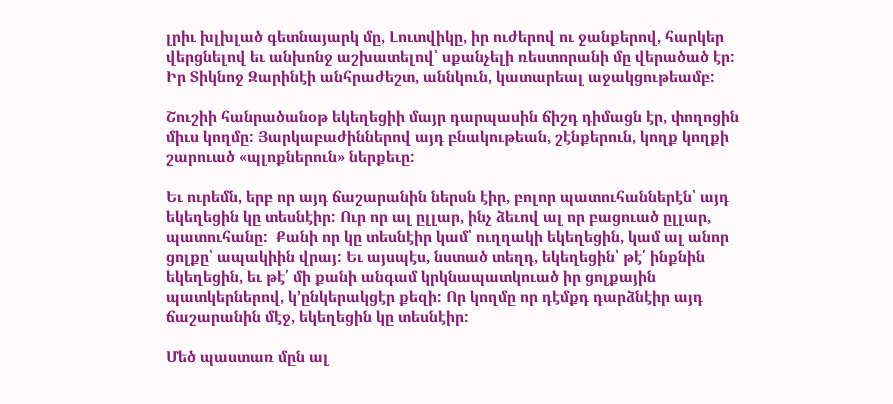լրիւ խլխլած գետնայարկ մը, Լուտվիկը, իր ուժերով ու ջանքերով, հարկեր վերցնելով եւ անխոնջ աշխատելով՝ սքանչելի ռեստորանի մը վերածած էր: Իր Տիկնոջ Զարինէի անհրաժեշտ, աննկուն, կատարեալ աջակցութեամբ:

Շուշիի հանրածանօթ եկեղեցիի մայր դարպասին ճիշդ դիմացն էր, փողոցին միւս կողմը: Յարկաբաժիններով այդ բնակութեան, շէնքերուն, կողք կողքի շարուած «պլոքներուն» ներքեւը:

Եւ ուրեմն, երբ որ այդ ճաշարանին ներսն էիր, բոլոր պատուհաններէն՝ այդ եկեղեցին կը տեսնէիր: Ուր որ ալ ըլլար, ինչ ձեւով ալ որ բացուած ըլլար, պատուհանը:  Քանի որ կը տեսնէիր կամ՝ ուղղակի եկեղեցին, կամ ալ անոր ցոլքը՝ ապակիին վրայ: Եւ այսպէս, նստած տեղդ, եկեղեցին՝ թէ՛ ինքնին եկեղեցին, եւ թէ՛ մի քանի անգամ կրկնապատկուած իր ցոլքային պատկերներով, կ’ընկերակցէր քեզի: Որ կողմը որ դէմքդ դարձնէիր այդ ճաշարանին մէջ, եկեղեցին կը տեսնէիր:

Մեծ պաստառ մըն ալ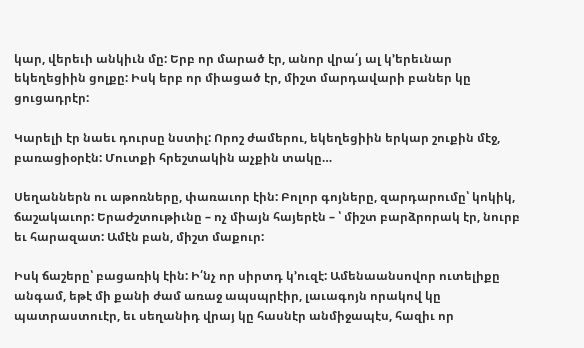կար, վերեւի անկիւն մը: Երբ որ մարած էր, անոր վրա՛յ ալ կ’երեւնար եկեղեցիին ցոլքը: Իսկ երբ որ միացած էր, միշտ մարդավարի բաներ կը ցուցադրէր:

Կարելի էր նաեւ դուրսը նստիլ: Որոշ ժամերու, եկեղեցիին երկար շուքին մէջ, բառացիօրէն: Մուտքի հրեշտակին աչքին տակը…

Սեղաններն ու աթոռները, փառաւոր էին: Բոլոր գոյները, զարդարումը՝ կոկիկ, ճաշակաւոր: Երաժշտութիւնը – ոչ միայն հայերէն – ՝ միշտ բարձրորակ էր, նուրբ եւ հարազատ: Ամէն բան, միշտ մաքուր:

Իսկ ճաշերը՝ բացառիկ էին: Ի՛նչ որ սիրտդ կ’ուզէ: Ամենաանսովոր ուտելիքը անգամ, եթէ մի քանի ժամ առաջ ապսպրէիր, լաւագոյն որակով կը պատրաստուէր, եւ սեղանիդ վրայ կը հասնէր անմիջապէս, հազիւ որ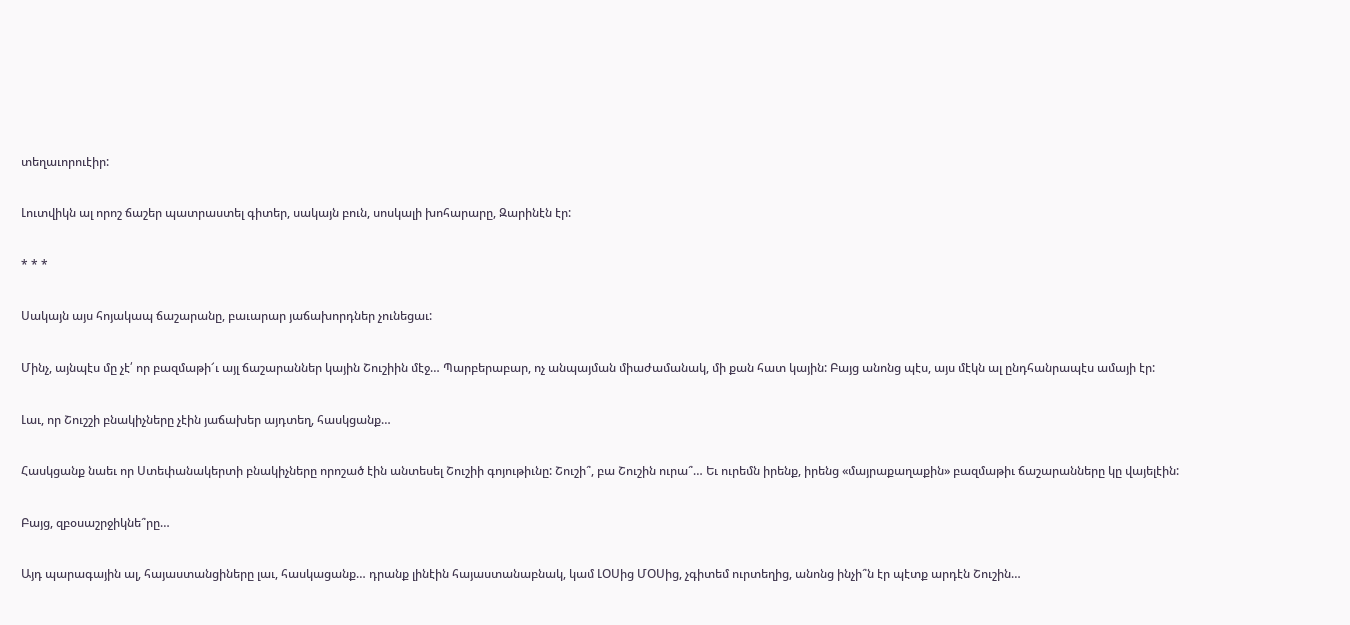տեղաւորուէիր:

Լուտվիկն ալ որոշ ճաշեր պատրաստել գիտեր, սակայն բուն, սոսկալի խոհարարը, Զարինէն էր:

* * *

Սակայն այս հոյակապ ճաշարանը, բաւարար յաճախորդներ չունեցաւ:

Մինչ, այնպէս մը չէ՛ որ բազմաթի՜ւ այլ ճաշարաններ կային Շուշիին մէջ… Պարբերաբար, ոչ անպայման միաժամանակ, մի քան հատ կային: Բայց անոնց պէս, այս մէկն ալ ընդհանրապէս ամայի էր:

Լաւ, որ Շուշշի բնակիչները չէին յաճախեր այդտեղ, հասկցանք…

Հասկցանք նաեւ որ Ստեփանակերտի բնակիչները որոշած էին անտեսել Շուշիի գոյութիւնը: Շուշի՞, բա Շուշին ուրա՞… Եւ ուրեմն իրենք, իրենց «մայրաքաղաքին» բազմաթիւ ճաշարանները կը վայելէին:

Բայց, զբօսաշրջիկնե՞րը…

Այդ պարագային ալ, հայաստանցիները լաւ, հասկացանք… դրանք լինէին հայաստանաբնակ, կամ ԼՕՍից ՄՕՍից, չգիտեմ ուրտեղից, անոնց ինչի՞ն էր պէտք արդէն Շուշին…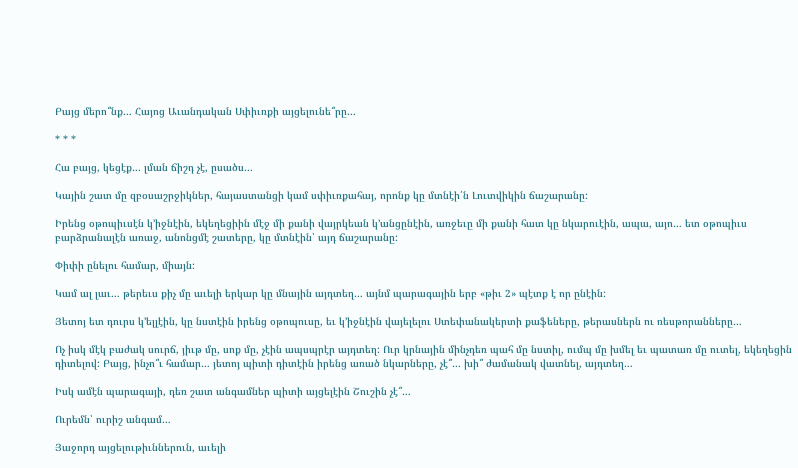Բայց մերո՞նք… Հայոց Աւանդական Սփիւռքի այցելունե՞րը…

* * *

Հա բայց, կեցէք… լման ճիշդ չէ, ըսածս…

Կային շատ մը զբօսաշրջիկներ, հայաստանցի կամ սփիւռքահայ, որոնք կը մտնէի՛ն Լուտվիկին ճաշարանը:

Իրենց օթոպիւսէն կ’իջնէին, եկեղեցիին մէջ մի քանի վայրկեան կ’անցընէին, առջեւը մի քանի հատ կը նկարուէին, ապա, այո… ետ օթոպիւս բարձրանալէն առաջ, անոնցմէ շատերը, կը մտնէին՝ այդ ճաշարանը:

Փիփի ընելու համար, միայն:

Կամ ալ լաւ… թերեւս քիչ մը աւելի երկար կը մնային այդտեղ… այնմ պարագային երբ «թիւ 2» պէտք է որ ընէին:

Յետոյ ետ դուրս կ’ելլէին, կը նստէին իրենց օթոպուսը, եւ կ’իջնէին վայելելու Ստեփանակերտի քաֆեները, թերասներն ու ռեսթորանները…

Ոչ իսկ մէկ բաժակ սուրճ, յիւթ մը, սոք մը, չէին ապսպրէր այդտեղ: Ուր կրնային մինչդեռ պահ մը նստիլ, ումպ մը խմել եւ պատառ մը ուտել, եկեղեցին դիտելով: Բայց, ինչո՞ւ համար… յետոյ պիտի դիտէին իրենց առած նկարները, չէ՞… խի՞ ժամանակ վատնել, այդտեղ…

Իսկ ամէն պարագայի, դեռ շատ անգամներ պիտի այցելէին Շուշին չէ՞…

Ուրեմն՝ ուրիշ անգամ…

Յաջորդ այցելութիւններուն, աւելի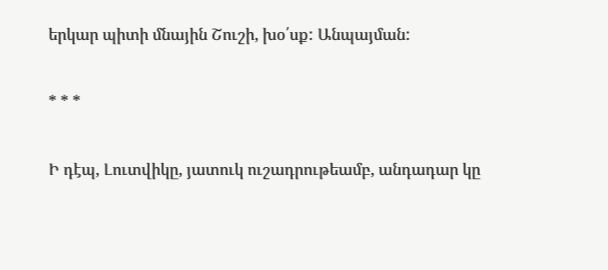երկար պիտի մնային Շուշի, խօ՛սք: Անպայման:

* * *

Ի դէպ, Լուտվիկը, յատուկ ուշադրութեամբ, անդադար կը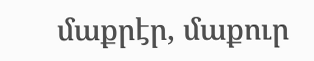մաքրէր, մաքուր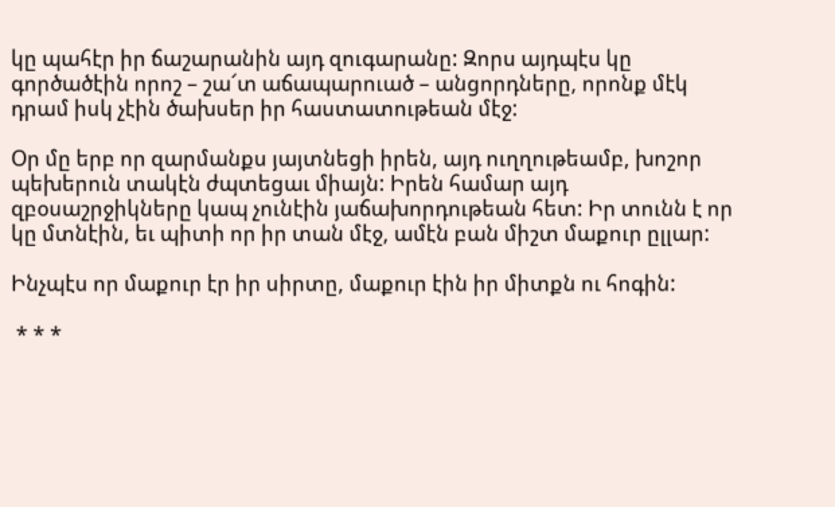կը պահէր իր ճաշարանին այդ զուգարանը: Զորս այդպէս կը գործածէին որոշ – շա՜տ աճապարուած – անցորդները, որոնք մէկ դրամ իսկ չէին ծախսեր իր հաստատութեան մէջ:

Օր մը երբ որ զարմանքս յայտնեցի իրեն, այդ ուղղութեամբ, խոշոր պեխերուն տակէն ժպտեցաւ միայն: Իրեն համար այդ զբօսաշրջիկները կապ չունէին յաճախորդութեան հետ: Իր տունն է որ կը մտնէին, եւ պիտի որ իր տան մէջ, ամէն բան միշտ մաքուր ըլլար:

Ինչպէս որ մաքուր էր իր սիրտը, մաքուր էին իր միտքն ու հոգին:

 * * *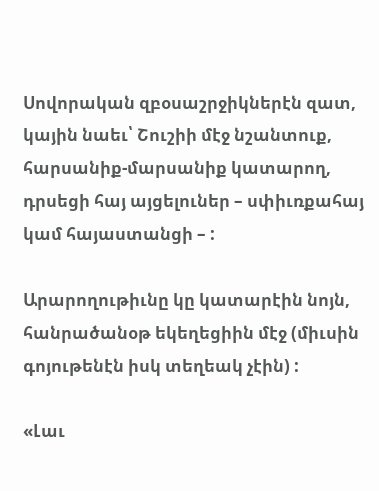Սովորական զբօսաշրջիկներէն զատ, կային նաեւ՝ Շուշիի մէջ նշանտուք, հարսանիք-մարսանիք կատարող, դրսեցի հայ այցելուներ – սփիւռքահայ կամ հայաստանցի – :

Արարողութիւնը կը կատարէին նոյն, հանրածանօթ եկեղեցիին մէջ (միւսին գոյութենէն իսկ տեղեակ չէին) :

«Լաւ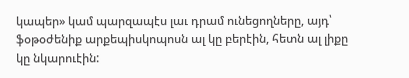կապեր» կամ պարզապէս լաւ դրամ ունեցողները, այդ՝ ֆօթօժենիք արքեպիսկոպոսն ալ կը բերէին, հետն ալ լիքը կը նկարուէին: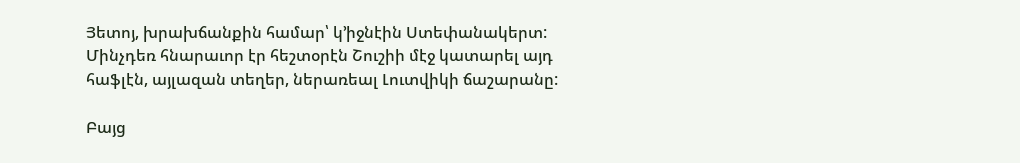Յետոյ, խրախճանքին համար՝ կ’իջնէին Ստեփանակերտ: Մինչդեռ հնարաւոր էր հեշտօրէն Շուշիի մէջ կատարել այդ հաֆլէն, այլազան տեղեր, ներառեալ Լուտվիկի ճաշարանը:

Բայց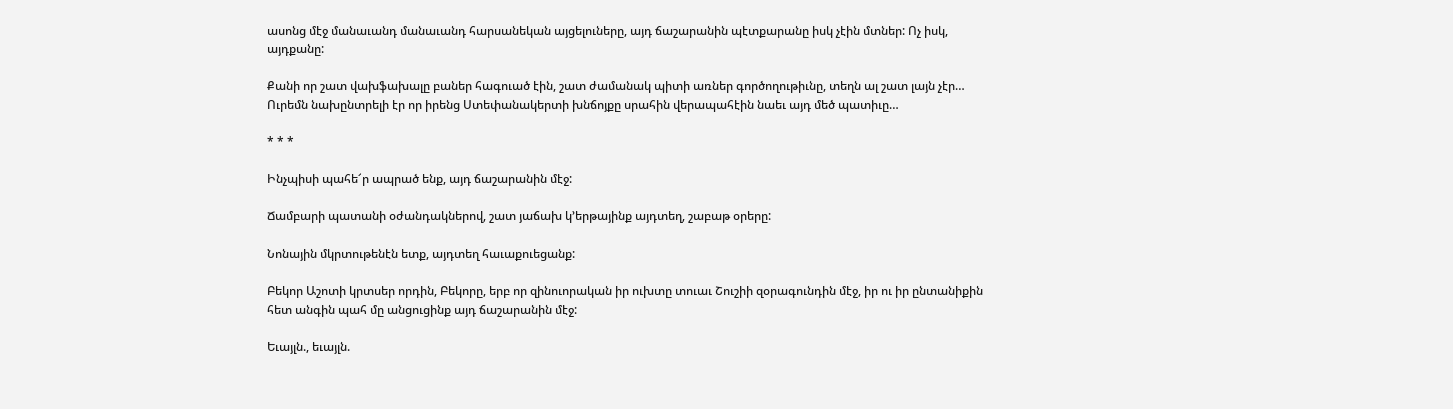ասոնց մէջ մանաւանդ մանաւանդ հարսանեկան այցելուները, այդ ճաշարանին պէտքարանը իսկ չէին մտներ: Ոչ իսկ, այդքանը:

Քանի որ շատ վախֆախալը բաներ հագուած էին, շատ ժամանակ պիտի առներ գործողութիւնը, տեղն ալ շատ լայն չէր… Ուրեմն նախընտրելի էր որ իրենց Ստեփանակերտի խնճոյքը սրահին վերապահէին նաեւ այդ մեծ պատիւը…

* * *

Ինչպիսի պահե՜ր ապրած ենք, այդ ճաշարանին մէջ:

Ճամբարի պատանի օժանդակներով, շատ յաճախ կ’երթայինք այդտեղ, շաբաթ օրերը:

Նոնային մկրտութենէն ետք, այդտեղ հաւաքուեցանք:

Բեկոր Աշոտի կրտսեր որդին, Բեկորը, երբ որ զինուորական իր ուխտը տուաւ Շուշիի զօրագունդին մէջ, իր ու իր ընտանիքին հետ անգին պահ մը անցուցինք այդ ճաշարանին մէջ:

Եւայլն., եւայլն.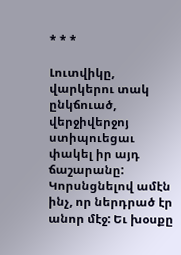* * *

Լուտվիկը, վարկերու տակ ընկճուած, վերջիվերջոյ ստիպուեցաւ փակել իր այդ ճաշարանը: Կորսնցնելով ամէն ինչ, որ ներդրած էր անոր մէջ: Եւ խօսքը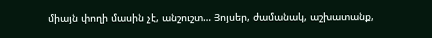միայն փողի մասին չէ, անշուշտ… Յոյսեր, ժամանակ, աշխատանք,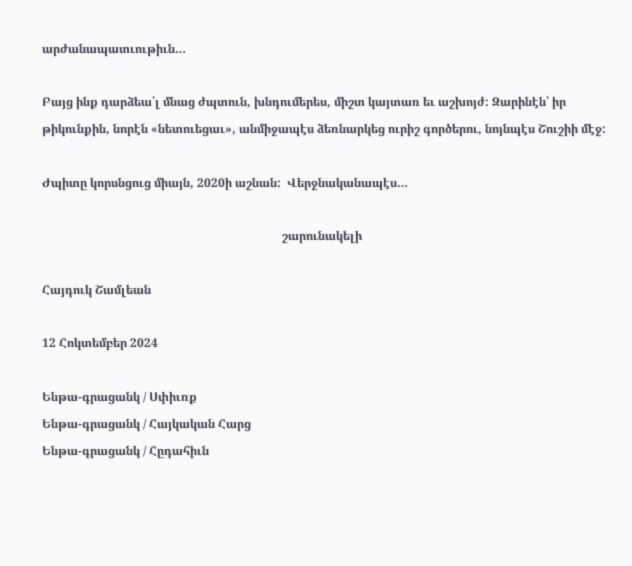արժանապատւութիւն…

Բայց ինք դարձեա՛լ մնաց ժպտուն, խնդումերես, միշտ կայտառ եւ աշխոյժ: Զարինէն՝ իր թիկունքին, նորէն «նետուեցաւ», անմիջապէս ձեռնարկեց ուրիշ գործերու, նոյնպէս Շուշիի մէջ:

Ժպիտը կորսնցուց միայն, 2020ի աշնան:  Վերջնականապէս…

                                                                                շարունակելի

Հայդուկ Շամլեան

12 Հոկտեմբեր 2024

Ենթա-գրացանկ / Սփիւռք
Ենթա-գրացանկ / Հայկական Հարց
Ենթա-գրացանկ / Հըդահիւն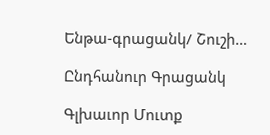Ենթա-գրացանկ/ Շուշի…

Ընդհանուր Գրացանկ

Գլխաւոր Մուտք